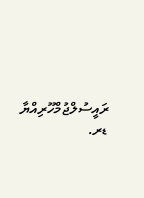ރައީސުލްޖުމްހޫރިއްޔާ ޑރ.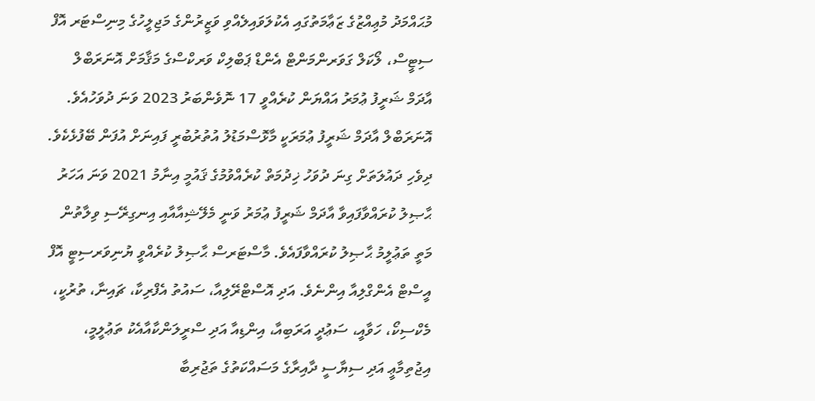މުޙައްމަދު މުޢިއްޒުގެ ޒަޢާމަތުގައި އެކުލަވައިލެއްވި ވަޒީރުންގެ މަޖިލީހުގެ މިނިސްޓަރ އޮފް ސިޓީސް، ލޯކަލް ގަވަރންމަންޓް އެންޑް ޕަބްލިކް ވަރކްސްގެ މަޤާމަށް އޮނަރަބްލް އާދަމް ޝަރީފު ޢުމަރު އައްޔަން ކުރެއްވީ 17 ނޮވެންބަރު 2023 ވަނަ ދުވަހުއެވެ.
އޮނަރަބްލް އާދަމް ޝަރީފު ޢުމަރަކީ މާޅޮސްމަޑުލު އުތުރުބުރީ ފައިނަށް އުފަން ބޭފުޅެކެވެ. ދިވެހި ދައުލަތަށް ގިނަ ދުވަހު ޚިދުމަތް ކުރެއްވުމުގެ ޤައުމީ އިނާމު 2021 ވަނަ އަހަރު ޙާޞިލު ކުރައްވާފައިވާ އާދަމް ޝަރީފު ޢުމަރު ވަނީ މެލޭޝިއާއާއި އިނގިރޭސި ވިލާތުން މަތީ ތަޢުލީމު ޙާޞިލު ކުރައްވާފައެވެ. މާސްޓަރސް ޙާޞިލު ކުރެއްވީ ޔުނިވަރސިޓީ އޮފް އީސްޓް އެންގްލިއާ އިންނެވެ. އަދި އޮސްޓްރޭލިއާ، ސައުތު އެފްރިކާ، ޗައިނާ، ތުރުކީ، މެކްސިކޯ، ހަވާއީ، ސަޢުދީ އަރަބިއާ، އިންޑިއާ އަދި ސްރީލަންކާއާއެކު ތަޢުލީމީ، އިޖުތިމާޢީ އަދި ސިޔާސީ ދާއިރާގެ މަސައްކަތުގެ ތަޖުރިބާ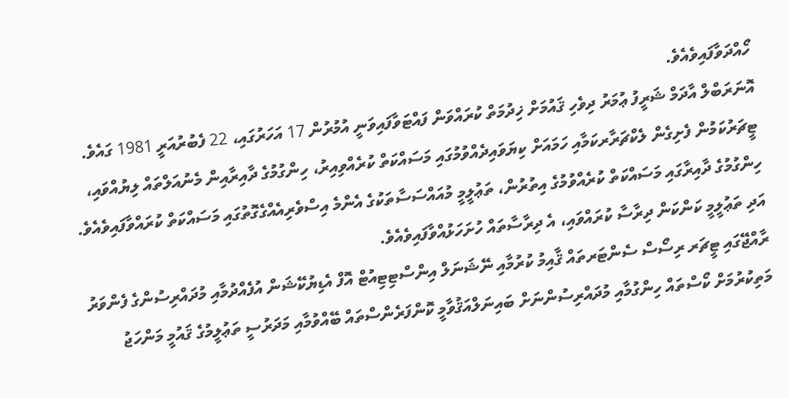ހޯއްދަވާފައިވެއެވެ.
އޮނަރަބްލް އާދަމް ޝަރީފު ޢުމަރު ދިވެހި ޤައުމަށް ޚިދުމަތް ކުރައްވަން ފައްޓަވާފައިވަނީ އުމުރުން 17 އަހަރުގައި، 22 ފެބުރުއަރީ 1981 ގައެވެ. ޓީޗަރުކަމުން ފެށިގެން ލެކްޗަރާރކަމާއި ހަމައަށް ކިޔަވައިދެއްވުމުގައި މަސައްކަތް ކުރެއްވިއިރު، ހިންގުމުގެ ދާއިރާއިން މެނުއަލްތައް ލިޔުއްވައި، ހިންގުމުގެ ދާއިރާގައި މަސައްކަތް ކުރެއްވުމުގެ އިތުރުން، ތަޢުލީމީ މުއައްސަސާތަކުގެ އެންމެ އިސްވެރިއެއްގެގޮތުގައި މަސައްކަތް ކުރައްވާފައިވެއެވެ. އަދި ތަޢުލީމީ ކަންކަން ދިރާސާ ކުރައްވައި، އެ ދިރާސާތައް ހުށަހަޅުއްވާފައިވެއެވެ.
ރާއްޖޭގައި ޓީޗަރ ރިސޯސް ސެންޓަރތައް ޤާއިމު ކުރުމާއި ނޭޝަނަލް އިންސްޓިޓިއުޓް އޮފް އެޑިޔުކޭޝަން އުފެއްދުމާއި މުދައްރިސުންގެ ފެންވަރު މަތިކުރުމަށް ކޯސްތައް ހިންގުމާއި މުދައްރިސުންނަށް ބައިނަލްއަޤުވާމީ ކޮންފަރެންސްތައް ބޭއްވުމާއި މަދަރުސީ ތަޢުލީމުގެ ޤައުމީ މަންހަޖު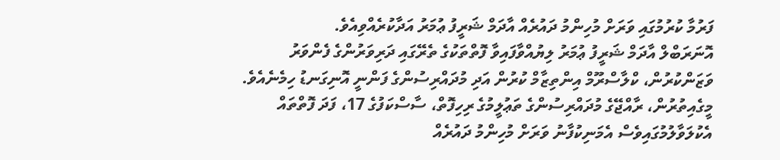ފަރުމާ ކުރުމުގައި ވަރަށް މުހިންމު ދައުރެއް އާދަމް ޝަރީފު ޢުމަރު އަދާކުރެއްވިއެވެ.
އޮނަރަބްލް އާދަމް ޝަރީފު ޢުމަރު ލިޔުއްވާފައިވާ ފޮތްތަކުގެ ތެރޭގައި ދަރިވަރުންގެ ފެންވަރު ވަޒަންކުރުން، ކްލާސްރޫމް އިންތިޒާމް ކުރުން އަދި މުދައްރިސުންގެ ފަންނީ އޮނިގަނޑު ހިމެނެއެވެ. މީގެއިތުރުން، ރާއްޖޭގެ މުދައްރިސުންގެ ތަޢުލީމުގެ ރިހިފޮތް، ސާސްކަފުގެ 17، ފަދަ ފޮތްތައް އެކުލަވާލުމުގައިވެސް އެމަނިކުފާނު ވަރަށް މުހިންމު ދައުރެއް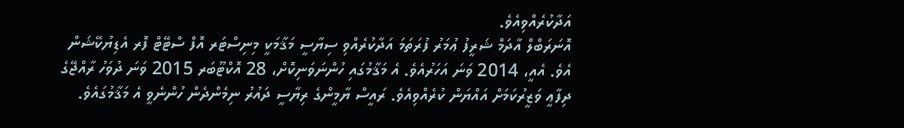އަދާކުރެއްވިއެވެ.
އޮނަރަބްލް އާދަމް ޝަރީފު ޢުމަރު ފުރަތަމަ އަދާކުރެއްވި ސިޔާސީ މަޤާމަކީ މިނިސްޓަރ އޮފް ސްޓޭޓް ފޮރ އެޑިޔުކޭޝަން އެވެ. އެއީ، 2014 ވަނަ އަހަރުއެވެ. އެ މަޤާމުގައި ހުންނަވަނިކޮށް، 28 އޮކްޓޫބަރ 2015 ވަނަ ދުވަހު ރާއްޖޭގެ ދިފާޢީ ވަޒީރުކަމަށް އައްޔަން ކުރެއްވިއެވެ. ރައީސް ޔާމީންގެ ރިޔާސީ ދައުރު ނިމެންދެން ހުންނެވީ އެ މަޤާމުގައެވެ.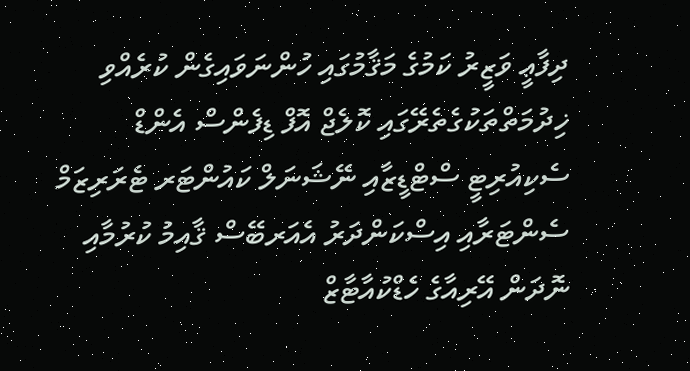ދިފާޢީ ވަޒީރު ކަމުގެ މަޤާމުގައި ހުންނަވައިގެން ކުރެއްވި ޚިދުމަތްތަކުގެތެރޭގައި ކޮލެޖް އޮފް ޑިފެންސް އެންޑް ސެކިއުރިޓީ ސްޓްޑީޒާއި ނޭޝަނަލް ކައުންޓަރ ޓެރަރިޒަމް ސެންޓަރާއި އިސްކަންދަރު އެއަރބޭސް ޤާއިމު ކުރުމާއި ނޮދަން އޭރިއާގެ ހެޑްކުއާޓާޒް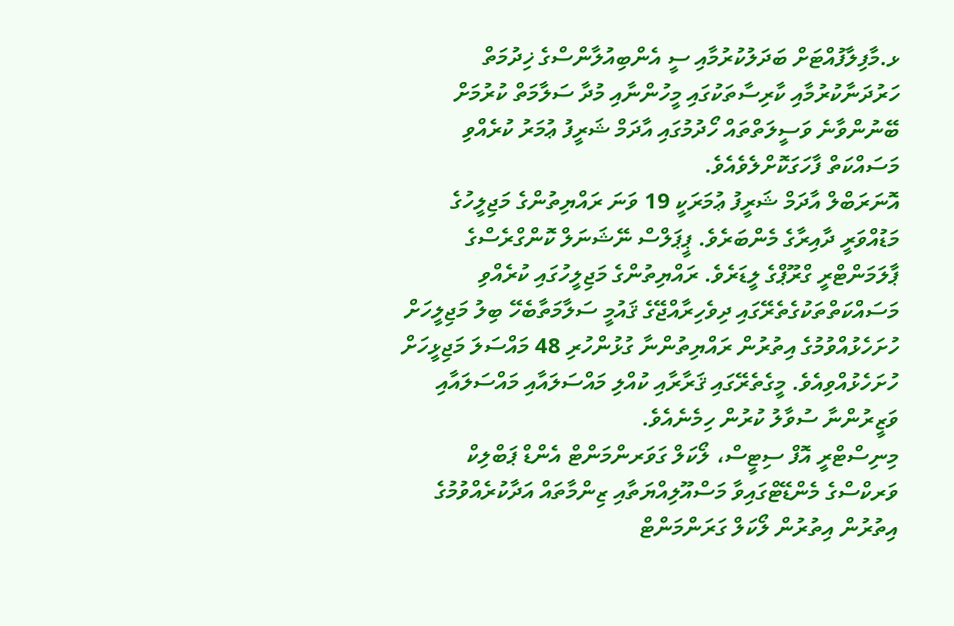ޅ.މާފިލާފުއްޓަށް ބަދަލުކުރުމާއި ސީ އެންބިއުލާންސްގެ ޚިދުމަތް ހަރުދަނާކުރުމާއި ކާރިސާތަކުގައި މީހުންނާއި މުދާ ސަލާމަތް ކުރުމަށް ބޭނުންވާނެ ވަސީލަތްތައް ހޯދުމުގައި އާދަމް ޝަރީފު ޢުމަރު ކުރެއްވި މަސައްކަތް ފާހަގަކޮށްލެވެއެވެ.
އޮނަރަބްލް އާދަމް ޝަރީފު ޢުމަރަކީ 19 ވަނަ ރައްޔިތުންގެ މަޖިލީހުގެ މަޑުއްވަރީ ދާއިރާގެ މެންބަރެވެ. ޕީޕަލްސް ނޭޝަނަލް ކޮންގްރެސްގެ ޕާލަމަންޓްރީ ގްރޫޕްގެ ލީޑަރެވެ. ރައްޔިތުންގެ މަޖިލީހުގައި ކުރެއްވި މަސައްކަތްތަކުގެތެރޭގައި ދިވެހިރާއްޖޭގެ ޤައުމީ ސަލާމަތާބެހޭ ބިލު މަޖިލީހަށް
ހުށަހެޅުއްވުމުގެ އިތުރުން ރައްޔިތުންނާ ގުޅުންހުރި 48 މައްސަލަ މަޖިޅީހަށް ހުށަހެޅުއްވިއެވެ. މީގެތެރޭގައި ޤަރާރާއި ކުއްލި މައްސަލައާއި މައްސަލައާއި ވަޒީރުންނާ ސުވާލު ކުރުން ހިމެނެއެވެ.
މިނިސްޓްރީ އޮފް ސިޓީސް، ލޯކަލް ގަވަރންމަންޓް އެންޑް ޕަބްލިކް ވަރކްސްގެ މެންޑޭޓްގައިވާ މަސްއޫލިއްޔަތާއި ޒިންމާތައް އަދާކުރެއްވުމުގެ އިތުރުން އިތުރުން ލޯކަލް ގަރަންމަންޓް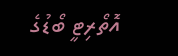އޮތޯރިޓީ ބޯޑުގެ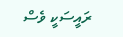ރައީސަކީ ވެސް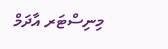މިނިސްޓަރ އާދަމް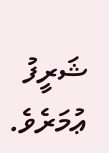ޝަރީފު ޢުމަރެވެ.